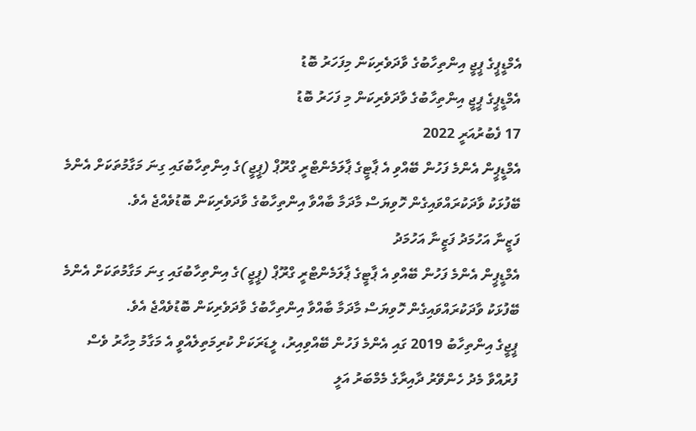އެމްޑީޕީގެ ޕީޖީ އިންތިހާބުގެ ވާދަވެރިކަން މިފަހަރު ބޮޑު
އެމްޑީޕީގެ ޕީޖީ އިންތިހާބުގެ ވާދަވެރިކަން މި ފަހަރު ބޮޑު
17 ފެބުރުއަރީ 2022
އެމްޑީޕީން އެންމެ ފަހުން ބޭއްވި އެ ޕާޓީގެ ޕާލަމެންޓްރީ ގްރޫޕް (ޕީޖީ)ގެ އިންތިހާބުގައި ގިނަ މަގާމުތަކަށް އެންމެ ބޭފުޅަކު ވާދަކުރައްވައިގެން ހޮވިޔަސް މާދަމާ ބާއްވާ އިންތިހާބުގެ ވާދަވެރިކަން ބޮޑުވެއްޖެ އެވެ.
ފަޒީނާ އަހުމަދު ފަޒީނާ އަހުމަދު
އެމްޑީޕީން އެންމެ ފަހުން ބޭއްވި އެ ޕާޓީގެ ޕާލަމެންޓްރީ ގްރޫޕް (ޕީޖީ)ގެ އިންތިހާބުގައި ގިނަ މަގާމުތަކަށް އެންމެ ބޭފުޅަކު ވާދަކުރައްވައިގެން ހޮވިޔަސް މާދަމާ ބާއްވާ އިންތިހާބުގެ ވާދަވެރިކަން ބޮޑުވެއްޖެ އެވެ.
ޕީޖީގެ އިންތިހާބު 2019 ގައި އެންމެ ފަހުން ބޭއްވިއިރު، ލީޑަރަކަށް ކުރިމަތިލެއްވީ އެ މަގާމު މިހާރު ވެސް ފުރުއްވާ މެދު ހެންވޭރު ދާއިރާގެ މެމްބަރު އަލީ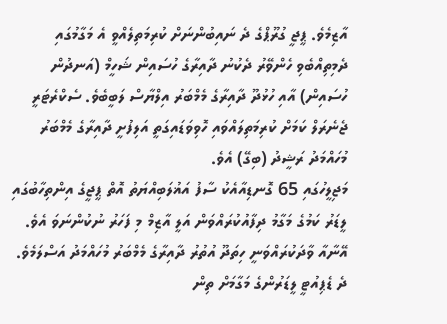އާޒިމެވެ. ޕީޖީ ގުރޫޕްގެ ދެ ނައިބުންނަށް ކުރިމަތިލެއްވީ އެ މަގާމުގައި ދެމިތިއްބެވި ހެންވޭރު ދެކުނު ދާއިރާގެ ހުސައިން ޝަހީމް (އަނދުން ހުސައިން) އާއި ހުޅުދޫ ދާއިރާގެ މެމްބަރު އިލްޔާސް ލަބީބެވެ. ސެކްރެޓަރީ ޖެނެރަލް ކަމަށް ކުރިމަތިލައްވައި ހޮވިވަޑައިގަތީ އަލިފުށީ ދާއިރާގެ މެމްބަރު މުހައްމަދު ރަޝީދު (ބިގޭ) އެވެ.
މަޖިލީހުގައި 65 ގޮނޑިއާއެކު ސާފު އަޣުލަބިއްޔަތު އޮތް ޕީޖީގެ އިންތިހާބުގައި ލީޑަރު ކަމުގެ މަގާމު ދިފާއުކުރައްވަން އަލީ އާޒިމް މި ފަހަރު ނުކުންނަވަ އެވެ. އޭނާއާ ވާދަކުރައްވަނީ ހިތަދޫ އުތުރު ދާއިރާގެ މެމްބަރު މުހައްމަދު އަސްލަމެވެ.
ދެ ޑެޕިއުޓީ ލީޑަރުންގެ މަގާމަށް ތިން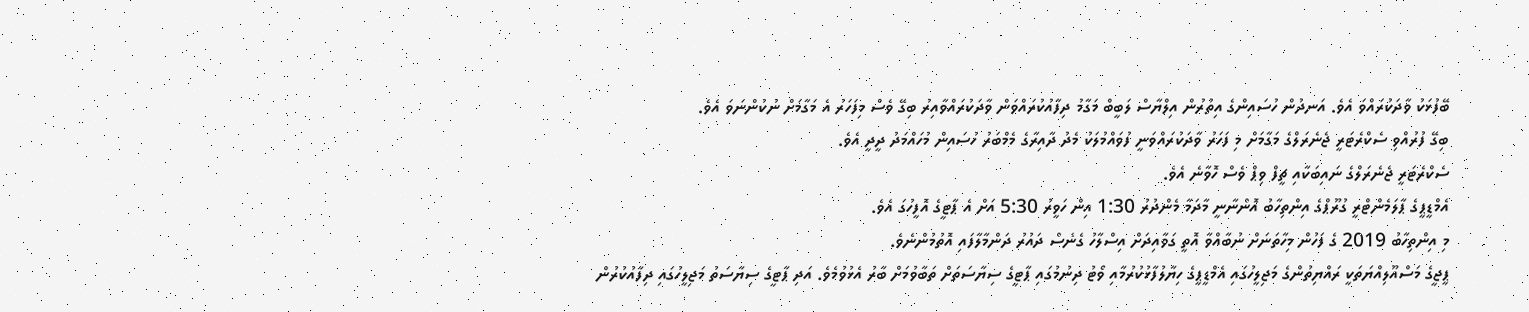ބޭފުޅަކު ވާދަކުރައްވަ އެވެ. އަނދުން ހުސައިންގެ އިތުރުން އިލްޔާސް ލަބީބް މަގާމު ދިފާއުކުރައްވަން ވާދަކުރައްވާއިރު ބިގޭ ވެސް މިފަހަރު އެ މަގާމަށް ނުކުންނަވަ އެވެ.
ބިގޭ ފުރުއްވި ސެކްރެޓަރީ ޖެނެރަލްގެ މަގާމަށް މި ފަހަރު ވާދަކުރައްވަނީ ފުވައްމުލަކު މެދު ދާއިރާގެ މެމްބަރު ހުސައިން މުހައްމަދު ދީދީ އެވެ.
ސެކްރެޓަރީ ޖެނެރަލްގެ ނައިބަކާއި ޗީފް ވިޕް ވެސް ހޮވާނެ އެވެ.
އެމްޑީޕީގެ ޕާލަމެންޓްރީ ގުރޫޕްގެ އިންތިހާބު އޮންނާނީ މާދަމާ މެންދުރު 1:30 އިން ހަވީރު 5:30 އަށް އެ ޕާޓީގެ އޮފީހުގަ އެވެ.
މި އިންތިހާބު 2019 ގެ ފަހުން މިހާތަނަށް ނުބާއްވާ އޮތީ ގަވާއިދަށް އިސްލާހު ގެނެސް ދައުރު ދަންމާލާފައި އޮތުމުންނެވެ.
ޕީޖީގެ މަސްއޫލިއްޔަތަކީ ރައްޔިތުންގެ މަޖިލީހުގައި އެމްޑީޕީގެ ހިޔާލުފާޅުކުރުމާއި ވޯޓު ދިނުމުގައި ޕާޓީގެ ސިޔާސަތަށް ތަބާވުމަށް ބާރު އެޅުވުމެވެ. އަދި ޕާޓީގެ ސިޔާސަތު މަޖިލީހުގައި ދިފާއުކުރުން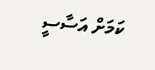ކަމަށް އަސާސީ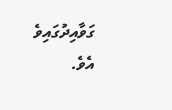ގަވާއިދުގައިވެ އެވެ.